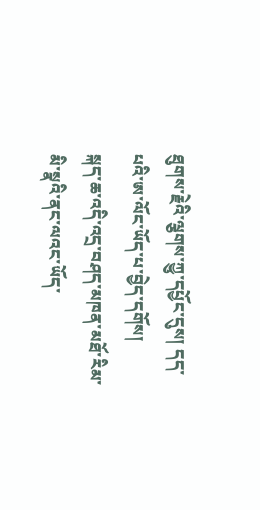ཐུགས་རྗེའི་ལྕགས་ཀྱུ་དཔྱོང་དུས། དད་པའི་ཨ་ལོང་ཡོད་པ་བྱེད་དགོས།
སྐད་ཆ་འདི་འདྲ་བཤད་མཁན་མཐོ་རིམ་མི་སྣའི་ནང་ལའང་ཡོད་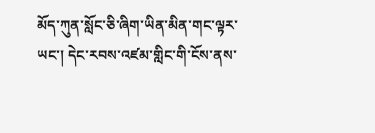མོད་ཀུན་སློང་ཅི་ཞིག་ཡིན་མིན་གང་ལྟར་ཡང་། དེང་རབས་འཛམ་གླིང་གི་ངོས་ནས་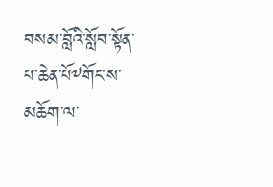བསམ་བློའི་སློབ་སྟོན་པ་ཆེན་པོ༸གོང་ས་མཆོག་ལ་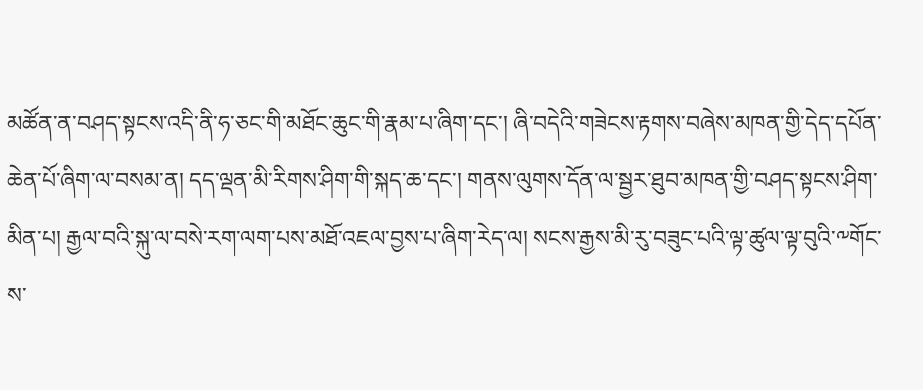མཚོན་ན་བཤད་སྟངས་འདི་ནི་ཧ་ཅང་གི་མཐོང་ཆུང་གི་རྣམ་པ་ཞིག་དང་། ཞི་བདེའི་གཟེངས་རྟགས་བཞེས་མཁན་གྱི་དེད་དཔོན་ཆེན་པོ་ཞིག་ལ་བསམ་ན། དད་ལྡན་མི་རིགས་ཤིག་གི་སྐད་ཆ་དང་། གནས་ལུགས་དོན་ལ་སྦྱར་ཐུབ་མཁན་གྱི་བཤད་སྟངས་ཤིག་མིན་པ། རྒྱལ་བའི་སྐུ་ལ་བསེ་རག་ལག་པས་མཐོ་འཇལ་བྱས་པ་ཞིག་རེད་ལ། སངས་རྒྱས་མི་རུ་བཟུང་པའི་ལྟ་ཚུལ་ལྟ་བུའི་༸གོང་ས་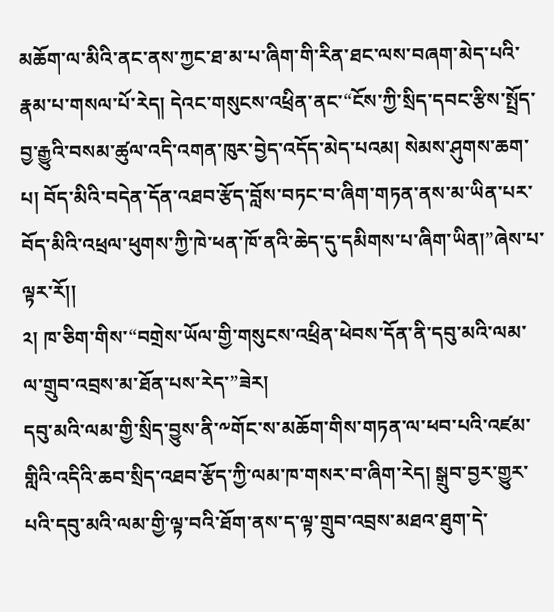མཆོག་ལ་མིའི་ནང་ནས་ཀྱང་ཐ་མ་པ་ཞིག་གི་རིན་ཐང་ལས་བཞག་མེད་པའི་རྣམ་པ་གསལ་པོ་རེད། དེའང་གསུངས་འཕྲིན་ནང་“ངོས་ཀྱི་སྲིད་དབང་རྩིས་སྤྲོད་བྱ་རྒྱུའི་བསམ་ཚུལ་འདི་འགན་ཁུར་བྱེད་འདོད་མེད་པའམ། སེམས་ཤུགས་ཆག་པ། བོད་མིའི་བདེན་དོན་འཐབ་རྩོད་བློས་བཏང་བ་ཞིག་གཏན་ནས་མ་ཡིན་པར་བོད་མིའི་འཕྲལ་ཕུགས་ཀྱི་ཁེ་ཕན་ཁོ་ནའི་ཆེད་དུ་དམིགས་པ་ཞིག་ཡིན།”ཞེས་པ་ལྟར་རོ།།
༢། ཁ་ཅིག་གིས་“བགྲེས་ཡོལ་གྱི་གསུངས་འཕྲིན་ཕེབས་དོན་ནི་དབུ་མའི་ལམ་ལ་གྲུབ་འབྲས་མ་ཐོན་པས་རེད་”ཟེར།
དབུ་མའི་ལམ་གྱི་སྲིད་བྱུས་ནི་༸གོང་ས་མཆོག་གིས་གཏན་ལ་ཕབ་པའི་འཛམ་གླིའི་འདིའི་ཆབ་སྲིད་འཐབ་རྩོད་ཀྱི་ལམ་ཁ་གསར་བ་ཞིག་རེད། སྒྲུབ་བྱར་གྱུར་པའི་དབུ་མའི་ལམ་གྱི་ལྟ་བའི་ཐོག་ནས་ད་ལྟ་གྲུབ་འབྲས་མཐའ་ཐུག་དེ་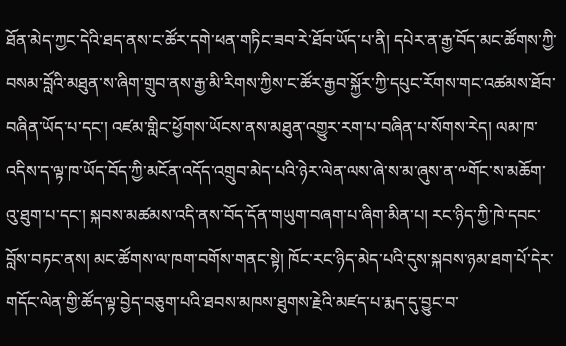ཐོན་མེད་ཀྱང་དེའི་ཐད་ནས་ང་ཚོར་དགེ་ཕན་གཏིང་ཟབ་རེ་ཐོབ་ཡོད་པ་ནི། དཔེར་ན་རྒྱ་བོད་མང་ཚོགས་ཀྱི་བསམ་བློའི་མཐུན་ས་ཞིག་གྲུབ་ནས་རྒྱ་མི་རིགས་ཀྱིས་ང་ཚོར་རྒྱབ་སྐྱོར་ཀྱི་དཔུང་རོགས་གང་འཚམས་ཐོབ་བཞིན་ཡོད་པ་དང་། འཛམ་གླིང་ཕྱོགས་ཡོངས་ནས་མཐུན་འགྱུར་རག་པ་བཞིན་པ་སོགས་རེད། ལམ་ཁ་འདིས་ད་ལྟ་ཁ་ཡོད་བོད་ཀྱི་མངོན་འདོད་འགྲུབ་མེད་པའི་ཉེར་ལེན་ལས་ཞེ་ས་མ་ཞུས་ན་༸གོང་ས་མཆོག་འུ་ཐུག་པ་དང་། སྐབས་མཚམས་འདི་ནས་བོད་དོན་གཡུག་བཞག་པ་ཞིག་མིན་པ། རང་ཉིད་ཀྱི་ཁེ་དབང་བློས་བཏང་ནས། མང་ཚོགས་ལ་ཁག་བགོས་གནང་སྟེ། ཁོང་རང་ཉིད་མེད་པའི་དུས་སྐབས་ཉམ་ཐག་པོ་དེར་གདོང་ལེན་གྱི་ཚོད་ལྟ་བྱེད་བཅུག་པའི་ཐབས་མཁས་ཐུགས་རྗེའི་མཛད་པ་རྨད་དུ་བྱུང་བ་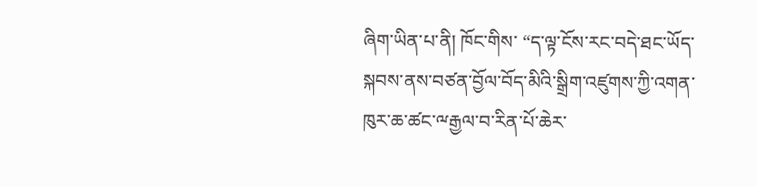ཞིག་ཡིན་པ་ནི། ཁོང་གིས་ “ད་ལྟ་ངོས་རང་བདེ་ཐང་ཡོད་སྐབས་ནས་བཙན་བྱོལ་བོད་མིའི་སྒྲིག་འཛུགས་ཀྱི་འགན་ཁུར་ཆ་ཚང་ྋརྒྱལ་བ་རིན་པོ་ཆེར་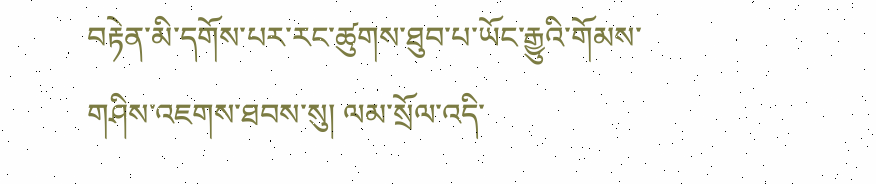བརྟེན་མི་དགོས་པར་རང་ཚུགས་ཐུབ་པ་ཡོང་རྒྱུའི་གོམས་གཤིས་འཇགས་ཐབས་སུ། ལམ་སྲོལ་འདི་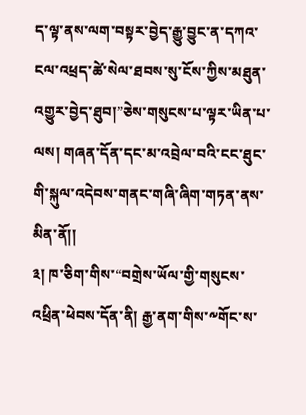ད་ལྟ་ནས་ལག་བསྟར་བྱེད་རྒྱུ་བྱུང་ན་དཀའ་ངལ་འཕྲད་ཚེ་སེལ་ཐབས་སུ་ངོས་ཀྱིས་མཐུན་འགྱུར་བྱེད་ཐུབ།”ཅེས་གསུངས་པ་ལྟར་ཡིན་པ་ལས། གཞན་དོན་དང་མ་འབྲེལ་བའི་ངང་ཐུང་གི་སྐུལ་འདེབས་གནང་གཞི་ཞིག་གཏན་ནས་མིན་ནོ།།
༣། ཁ་ཅིག་གིས་“བགྲེས་ཡོལ་གྱི་གསུངས་འཕྲིན་ཕེབས་དོན་ནི། རྒྱ་ནག་གིས་༸གོང་ས་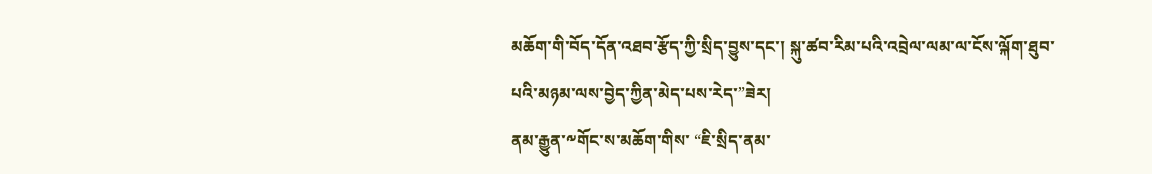མཆོག་གི་བོད་དོན་འཐབ་རྩོད་ཀྱི་སྲིད་བྱུས་དང་། སྐུ་ཚབ་རིམ་པའི་འབྲེལ་ལམ་ལ་ངོས་ལྐོག་ཐུབ་པའི་མཉམ་ལས་བྱེད་ཀྱིན་མེད་པས་རེད་”ཟེར།
ནམ་རྒྱུན་༸གོང་ས་མཆོག་གིས་ “ཇི་སྲིད་ནམ་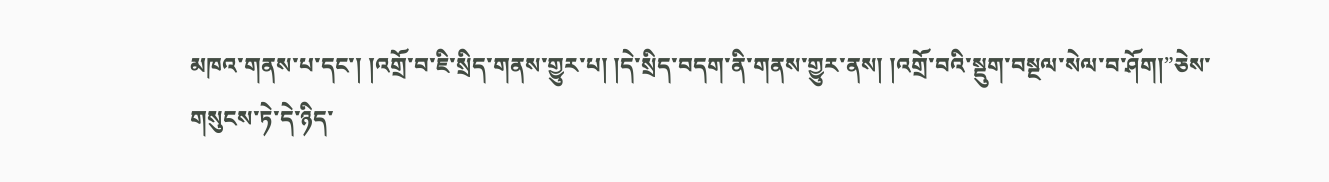མཁའ་གནས་པ་དང་། །འགྲོ་བ་ཇི་སྲིད་གནས་གྱུར་པ། །དེ་སྲིད་བདག་ནི་གནས་གྱུར་ནས། །འགྲོ་བའི་སྡུག་བསྔལ་སེལ་བ་ཤོག།”ཅེས་གསུངས་ཏེ་དེ་ཉིད་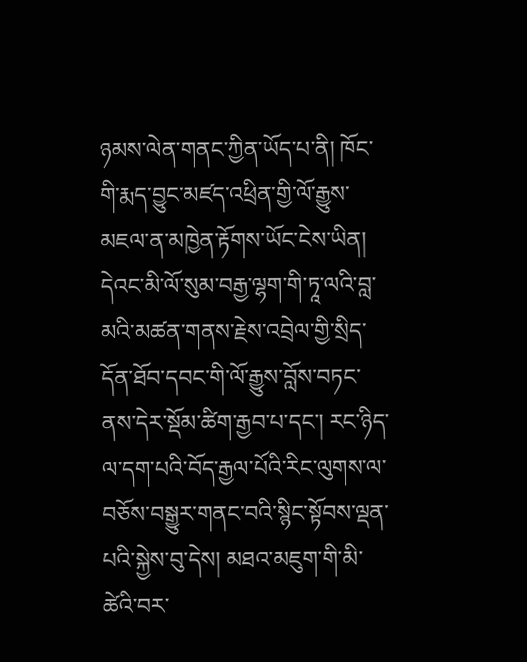ཉམས་ལེན་གནང་ཀྱིན་ཡོད་པ་ནི། ཁོང་གི་རྨད་བྱུང་མཛད་འཕྲིན་གྱི་ལོ་རྒྱུས་མཇལ་ན་མཁྱེན་རྟོགས་ཡོང་ངེས་ཡིན། དེའང་མི་ལོ་སུམ་བརྒྱ་ལྷག་གི་ཏཱ་ལའི་བླ་མའི་མཚན་གནས་རྗེས་འབྲེལ་གྱི་སྲིད་དོན་ཐོབ་དབང་གི་ལོ་རྒྱུས་བློས་བཏང་ནས་དེར་སྡོམ་ཚིག་རྒྱབ་པ་དང་། རང་ཉིད་ལ་དག་པའི་བོད་རྒྱལ་པོའི་རིང་ལུགས་ལ་བཅོས་བསྒྱུར་གནང་བའི་སྙིང་སྟོབས་ལྡན་པའི་སྐྱེས་བུ་དེས། མཐའ་མཇུག་གི་མི་ཚེའི་བར་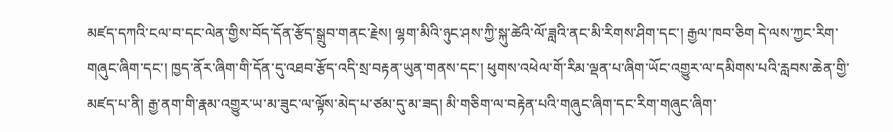མཛད་དཀའི་ངལ་བ་དང་ལེན་གྱིས་བོད་དོན་རྩོད་སྒྲུབ་གནང་རྗེས། ལྷག་མིའི་ཉུང་ཤས་ཀྱི་སྐུ་ཚེའི་ལོ་ཟླའི་ནང་མི་རིགས་ཤིག་དང་། རྒྱལ་ཁབ་ཅིག དེ་ལས་ཀྱང་རིག་གཞུང་ཞིག་དང་། ཁྱད་ནོར་ཞིག་གི་དོན་དུ་འཐབ་རྩོད་འདི་སྲ་བརྟན་ཡུན་གནས་དང་། ཕུགས་འཕེལ་གོ་རིམ་ལྡན་པ་ཞིག་ཡོང་འགྱུར་ལ་དམིགས་པའི་རླབས་ཆེན་གྱི་མཛད་པ་ནི། རྒྱ་ནག་གི་རྣམ་འགྱུར་ཡ་མ་ཟུང་ལ་ལྟོས་མེད་པ་ཙམ་དུ་མ་ཟད། མི་གཅིག་ལ་བརྟེན་པའི་གཞུང་ཞིག་དང་རིག་གཞུང་ཞིག་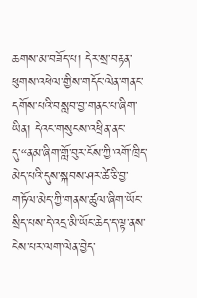ཆགས་མ་བཟོད་པ། དེར་སྲ་བརྟན་ཕུགས་འཕེལ་གྱིས་གདོང་ལེན་གནང་དགོས་པའི་བསླབ་བྱ་གནང་པ་ཞིག་ཡིན། དེའང་གསུངས་འཕྲིན་ནང་དུ་“ནམ་ཞིག་གློ་བུར་ངོས་ཀྱི་འགོ་ཁྲིད་མེད་པའི་དུས་སྐབས་ཤར་ཚེ་ཅི་བྱ་གཏོལ་མེད་ཀྱི་གནས་ཚུལ་ཞིག་ཡོང་སྲིད་པས་དེ་འདྲ་མི་ཡོང་ཆེད་ད་ལྟ་ནས་ངེས་པར་ལག་ལེན་བྱེད་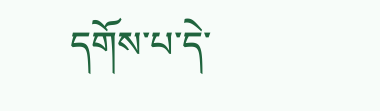དགོས་པ་དེ་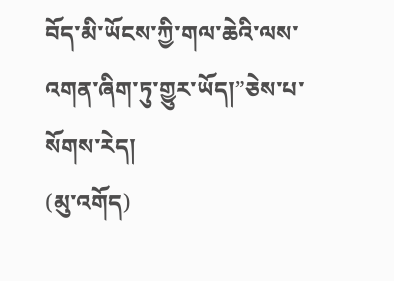བོད་མི་ཡོངས་ཀྱི་གལ་ཆེའི་ལས་འགན་ཞིག་ཏུ་གྱུར་ཡོད།”ཅེས་པ་སོགས་རེད།
(མུ་འགོད)